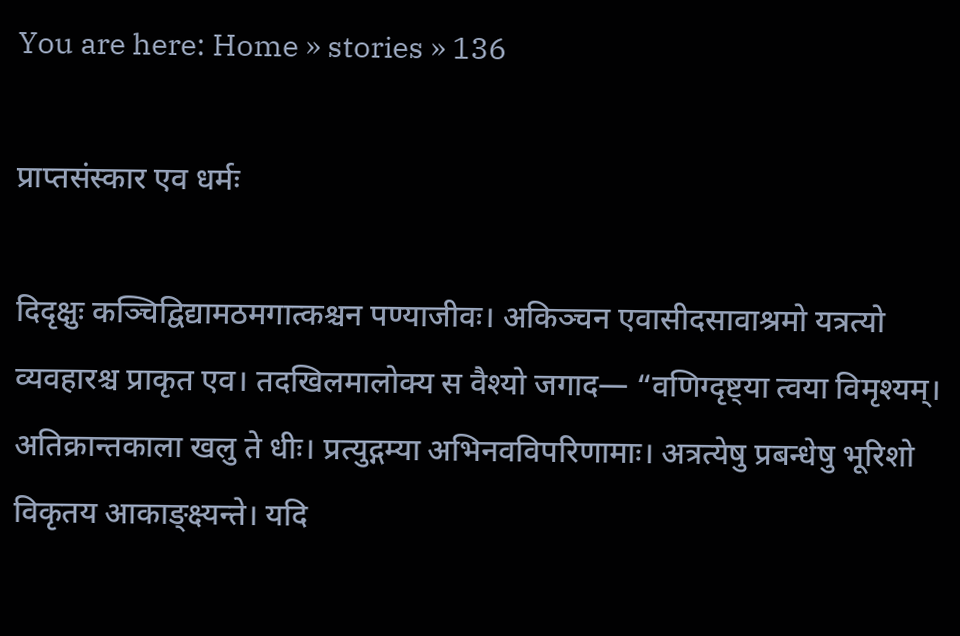You are here: Home » stories » 136

प्राप्तसंस्कार एव धर्मः

दिदृक्षुः कञ्चिद्विद्यामठमगात्कश्चन पण्याजीवः। अकिञ्चन एवासीदसावाश्रमो यत्रत्यो व्यवहारश्च प्राकृत एव। तदखिलमालोक्य स वैश्यो जगाद— “वणिग्दृष्ट्या त्वया विमृश्यम्। अतिक्रान्तकाला खलु ते धीः। प्रत्युद्गम्या अभिनवविपरिणामाः। अत्रत्येषु प्रबन्धेषु भूरिशो विकृतय आकाङ्क्ष्यन्ते। यदि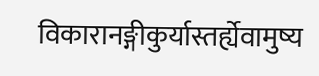विकारानङ्गीकुर्यास्तर्ह्येवामुष्य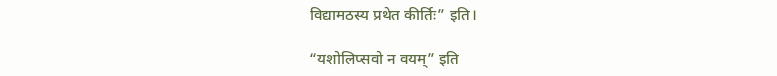विद्यामठस्य प्रथेत कीर्तिः” इति।

“यशोलिप्सवो न वयम्” इति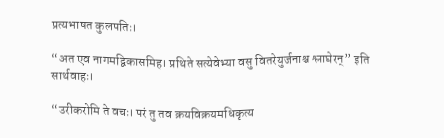प्रत्यभाषत कुलपतिः।

“अत एव नागमद्विकासमिह। प्रथिते सत्येवेभ्या वसु वितरेयुर्जनाश्च श्लाघेरन्” इति सार्थवाहः।

“उरीकरोमि ते वचः। परं तु तव क्रयविक्रयमधिकृत्य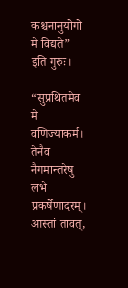कश्चनानुयोगो मे विद्यते” इति गुरुः।

“सुप्रथितमेव मे वणिज्याकर्म। तेनैव नैगमान्तरेषु लभे प्रकर्षेणादरम्। आस्तां तावत्,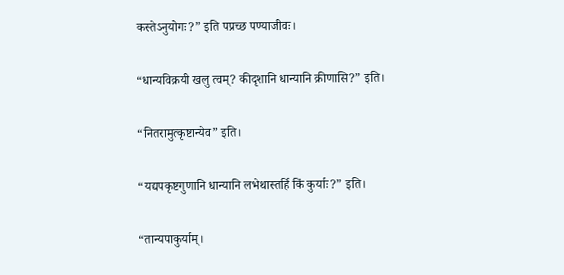कस्तेऽनुयोगः?” इति पप्रच्छ पण्याजीवः।

“धान्यविक्रयी खलु त्वम्? कीदृशानि धान्यानि क्रीणासि?” इति।

“नितरामुत्कृष्टान्येव” इति।

“यद्यपकृष्टगुणानि धान्यानि लभेथास्तर्हि किं कुर्याः?” इति।

“तान्यपाकुर्याम्।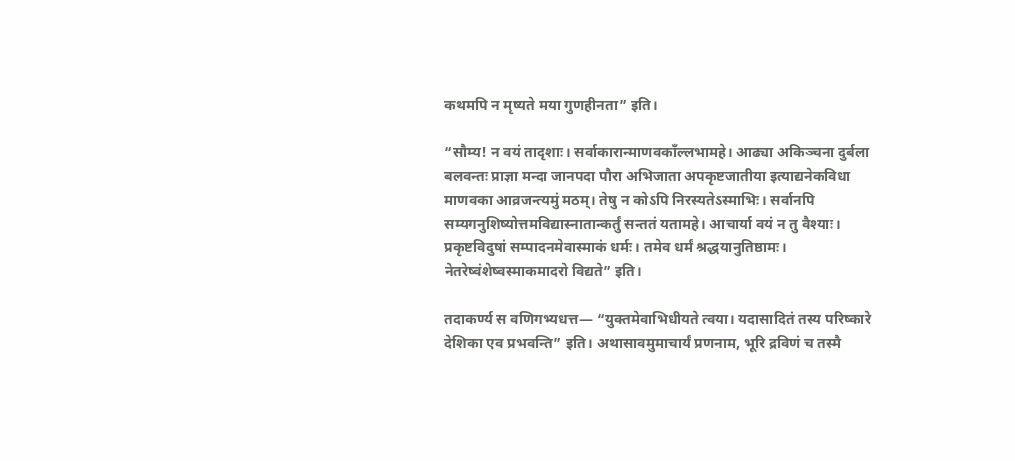कथमपि न मृष्यते मया गुणहीनता” इति।

“सौम्य! न वयं तादृशाः। सर्वाकारान्माणवकाँल्लभामहे। आढ्या अकिञ्चना दुर्बला बलवन्तः प्राज्ञा मन्दा जानपदा पौरा अभिजाता अपकृष्टजातीया इत्याद्यनेकविधा माणवका आव्रजन्त्यमुं मठम्। तेषु न कोऽपि निरस्यतेऽस्माभिः। सर्वानपि सम्यगनुशिष्योत्तमविद्यास्नातान्कर्तुं सन्ततं यतामहे। आचार्या वयं न तु वैश्याः। प्रकृष्टविदुषां सम्पादनमेवास्माकं धर्मः। तमेव धर्मं श्रद्धयानुतिष्ठामः। नेतरेष्वंशेष्वस्माकमादरो विद्यते” इति।

तदाकर्ण्य स वणिगभ्यधत्त— “युक्तमेवाभिधीयते त्वया। यदासादितं तस्य परिष्कारे देशिका एव प्रभवन्ति” इति। अथासावमुमाचार्यं प्रणनाम, भूरि द्रविणं च तस्मै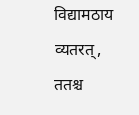विद्यामठाय व्यतरत्, ततश्च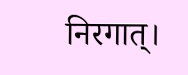निरगात्।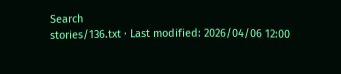Search
stories/136.txt · Last modified: 2026/04/06 12:00